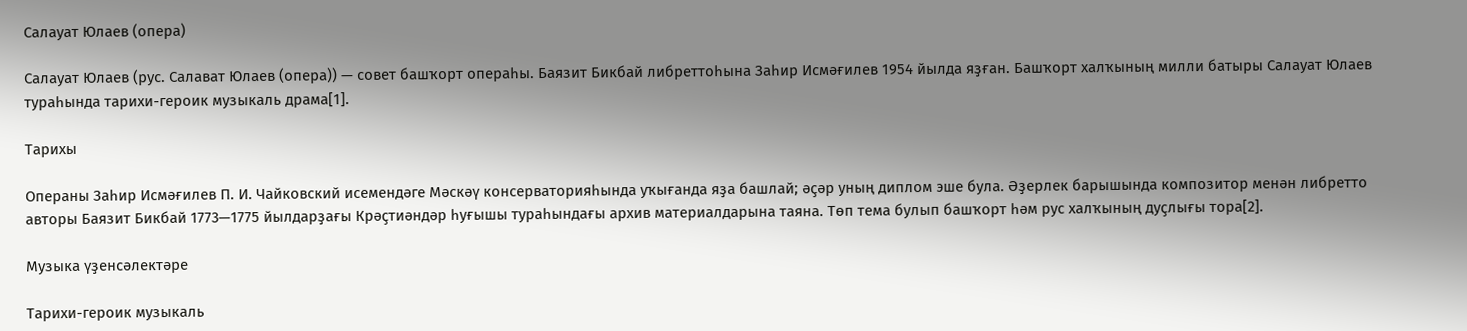Салауат Юлаев (опера)

Салауат Юлаев (рус. Салават Юлаев (опера)) — совет башҡорт операһы. Баязит Бикбай либреттоһына Заһир Исмәғилев 1954 йылда яҙған. Башҡорт халҡының милли батыры Салауат Юлаев тураһында тарихи-героик музыкаль драма[1].

Тарихы

Операны Заһир Исмәғилев П. И. Чайковский исемендәге Мәскәү консерваторияһында уҡығанда яҙа башлай; әҫәр уның диплом эше була. Әҙерлек барышында композитор менән либретто авторы Баязит Бикбай 1773—1775 йылдарҙағы Крәҫтиәндәр һуғышы тураһындағы архив материалдарына таяна. Төп тема булып башҡорт һәм рус халҡының дуҫлығы тора[2].

Музыка үҙенсәлектәре

Тарихи-героик музыкаль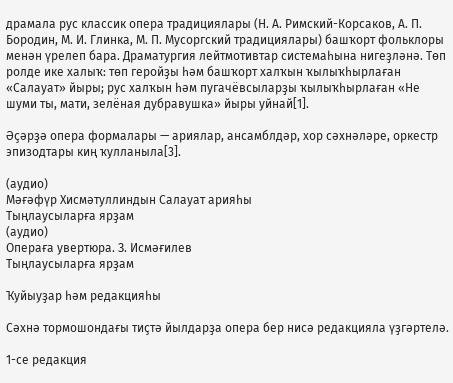драмала рус классик опера традициялары (Н. А. Римский-Корсаков, А. П. Бородин, М. И. Глинка, М. П. Мусоргский традициялары) башҡорт фольклоры менән үрелеп бара. Драматургия лейтмотивтар системаһына нигеҙләнә. Төп ролде ике халыҡ: төп геройҙы һәм башҡорт халҡын ҡылыҡһырлаған «Салауат» йыры; рус халҡын һәм пугачёвсыларҙы ҡылыҡһырлаған «Не шуми ты, мати, зелёная дубравушка» йыры уйнай[1].

Әҫәрҙә опера формалары — ариялар, ансамблдәр, хор сәхнәләре, оркестр эпизодтары киң ҡулланыла[3].

(аудио)
Мәғәфүр Хисмәтуллиндын Салауат арияһы
Тыңлаусыларға ярҙам
(аудио)
Операға увертюра. З. Исмәғилев
Тыңлаусыларға ярҙам

Ҡуйыуҙар һәм редакцияһы

Сәхнә тормошондағы тиҫтә йылдарҙа опера бер нисә редакцияла үҙгәртелә.

1-се редакция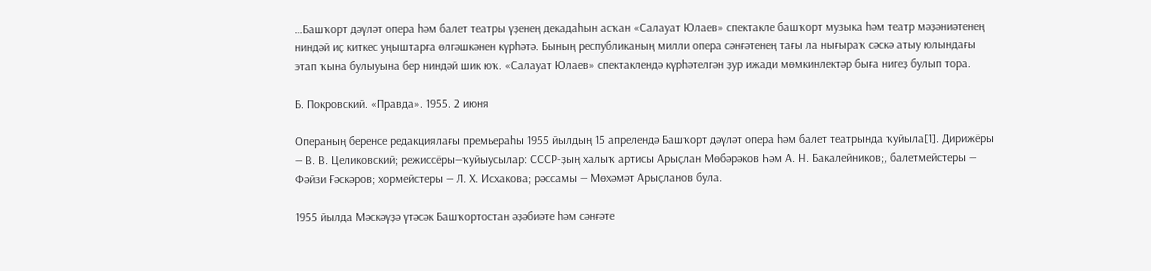…Башҡорт дәүләт опера һәм балет театры үҙенең декадаһын асҡан «Салауат Юлаев» спектакле башҡорт музыка һәм театр мәҙәниәтенең ниндәй иҫ киткес уңыштарға өлгәшкәнен күрһәтә. Бының республиканың милли опера сәнғәтенең тағы ла нығыраҡ сәскә атыу юлындағы этап ҡына булыуына бер ниндәй шик юҡ. «Салауат Юлаев» спектаклендә күрһәтелгән ҙур ижади мөмкинлектәр быға нигеҙ булып тора.

Б. Покровский. «Правда». 1955. 2 июня

Операның беренсе редакциялағы премьераһы 1955 йылдың 15 апрелендә Башҡорт дәүләт опера һәм балет театрында ҡуйыла[1]. Дирижёры — В. В. Целиковский; режиссёры—ҡуйыусылар: СССР-ҙың халыҡ артисы Арыҫлан Мөбәрәков Һәм А. Н. Бакалейников;, балетмейстеры — Фәйзи Ғәскәров; хормейстеры — Л. Х. Исхакова; рәссамы — Мѳхәмәт Арыҫланов була.

1955 йылда Мәскәүҙә үтәсәк Башҡортостан әҙәбиәте һәм сәнғәте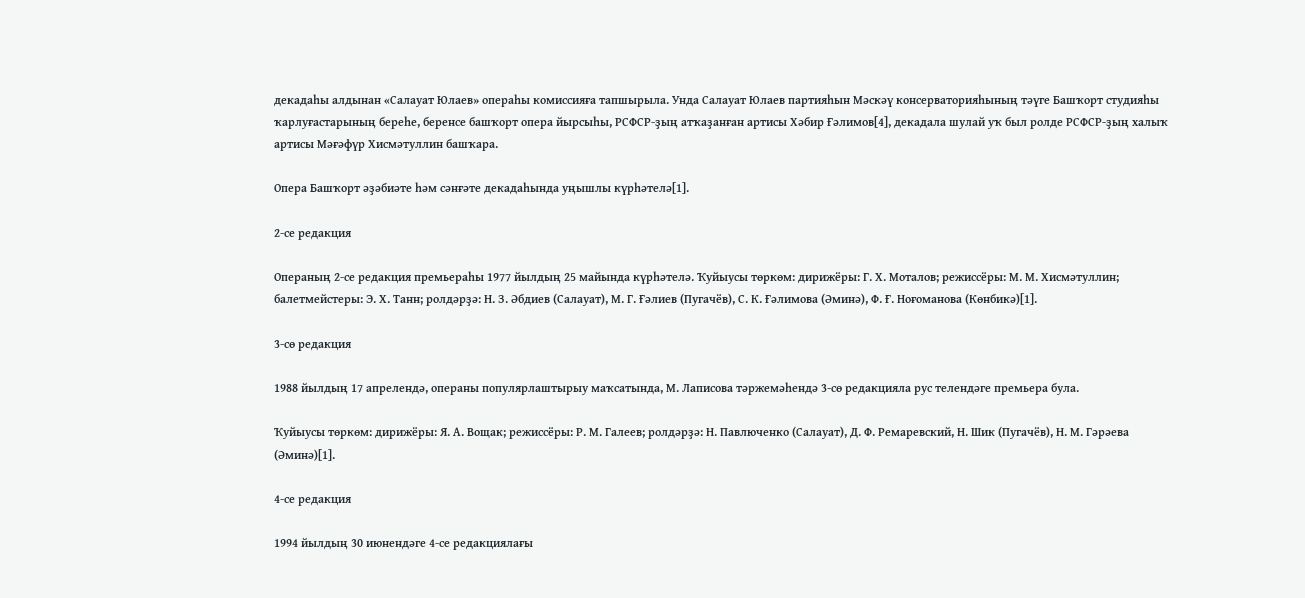декадаһы алдынан «Салауат Юлаев» операһы комиссияға тапшырыла. Унда Салауат Юлаев партияһын Мәскәү консерваторияһының тәүге Башҡорт студияһы ҡарлуғастарының береһе, беренсе башҡорт опера йырсыһы, РСФСР-ҙың атҡаҙанған артисы Хәбир Ғәлимов[4], декадала шулай уҡ был ролде РСФСР-ҙың халыҡ артисы Мәғәфүр Хисмәтуллин башҡара.

Опера Башҡорт әҙәбиәте һәм сәнғәте декадаһында уңышлы күрһәтелә[1].

2-се редакция

Операның 2-се редакция премьераһы 1977 йылдың 25 майында күрһәтелә. Ҡуйыусы төркөм: дирижёры: Г. Х. Моталов; режиссёры: М. М. Хисмәтуллин; балетмейстеры: Э. Х. Танн; ролдәрҙә: Н. З. Әбдиев (Салауат), М. Г. Ғәлиев (Пугачёв), С. К. Ғәлимова (Әминә), Ф. Ғ. Ноғоманова (Көнбикә)[1].

3-сө редакция

1988 йылдың 17 апрелендә, операны популярлаштырыу маҡсатында, М. Лаписова тәржемәһендә 3-сө редакцияла рус телендәге премьера була.

Ҡуйыусы төркөм: дирижёры: Я. А. Вощак; режиссёры: Р. М. Галеев; ролдәрҙә: Н. Павлюченко (Салауат), Д. Ф. Ремаревский, Н. Шик (Пугачёв), Н. М. Гәрәева (Әминә)[1].

4-се редакция

1994 йылдың 30 июнендәге 4-се редакциялағы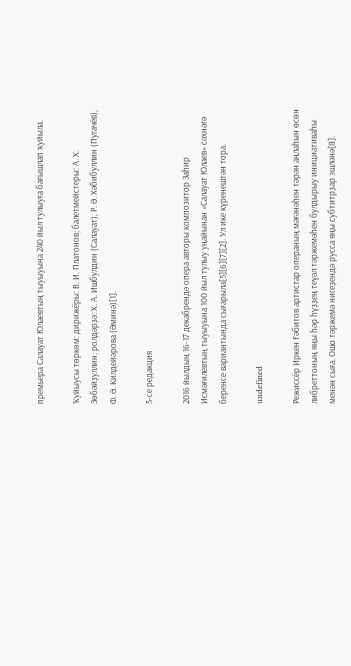премьера Салауат Юлаевтың тыуыуына 240 йыл тулыуға бағышлап ҡуйыла.

Ҡуйыусы төркөм: дирижёры: В. И. Платонов; балетмейстеры: А. Х. Зөбәйҙуллин; ролдәрҙә: Х. А. Ишбулдин (Салауат), Р. Ә. Хәбибуллин (Пугачёв), Ф. Ә. Килдейәрова (Әминә)[1].

5-се редакция

2016 йылдың 16-17 декабрендә опера авторы композитор Заһир Исмәғилевтың тыуыуына 100 йыл тулыу уңайынан «Салауат Юлаев» сәхнәгә беренсе вариантында сығарыла[5][6][7][2]. Ул ике күренештән тора.

undefined

Режиссёр Иркен Ғәбитов артистар операның мәғәнәһен тәрән аңлаһын өсөн либреттоның яңы һәр һүҙҙең теүәл тәржемәһен булдырыу инициативаһы менән сыға. Ошо тәржемә нигеҙендә русса яңы субтитрҙар эшләнә[8].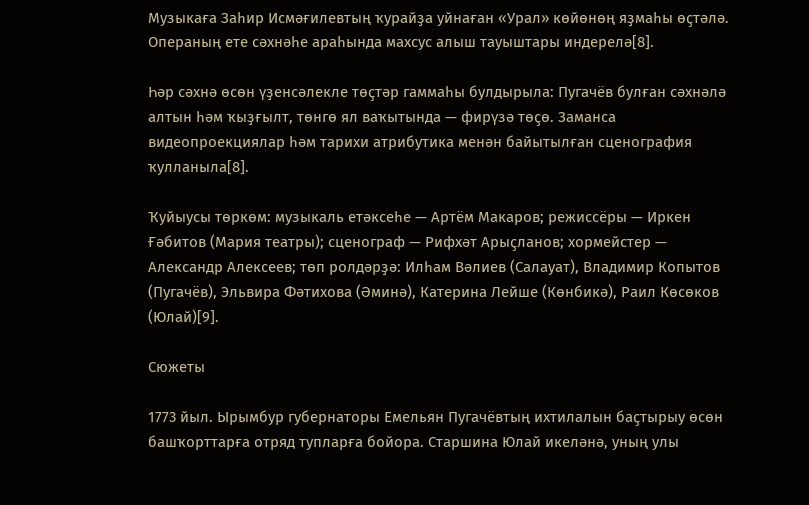Музыкаға Заһир Исмәғилевтың ҡурайҙа уйнаған «Урал» көйөнөң яҙмаһы өҫтәлә. Операның ете сәхнәһе араһында махсус алыш тауыштары индерелә[8].

Һәр сәхнә өсөн үҙенсәлекле төҫтәр гаммаһы булдырыла: Пугачёв булған сәхнәлә алтын һәм ҡыҙғылт, төнгө ял ваҡытында — фирүзә төҫө. Заманса видеопроекциялар һәм тарихи атрибутика менән байытылған сценография ҡулланыла[8].

Ҡуйыусы төркөм: музыкаль етәксеһе — Артём Макаров; режиссёры — Иркен Ғәбитов (Мария театры); сценограф — Рифхәт Арыҫланов; хормейстер — Александр Алексеев; төп ролдәрҙә: Илһам Вәлиев (Салауат), Владимир Копытов (Пугачёв), Эльвира Фәтихова (Әминә), Катерина Лейше (Көнбикә), Раил Көсөков (Юлай)[9].

Сюжеты

1773 йыл. Ырымбур губернаторы Емельян Пугачёвтың ихтилалын баҫтырыу өсөн башҡорттарға отряд тупларға бойора. Старшина Юлай икеләнә, уның улы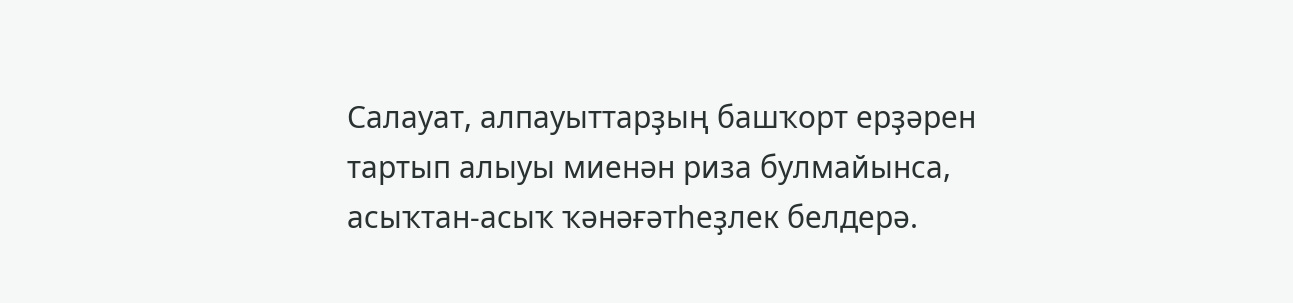Салауат, алпауыттарҙың башҡорт ерҙәрен тартып алыуы миенән риза булмайынса, асыҡтан-асыҡ ҡәнәғәтһеҙлек белдерә.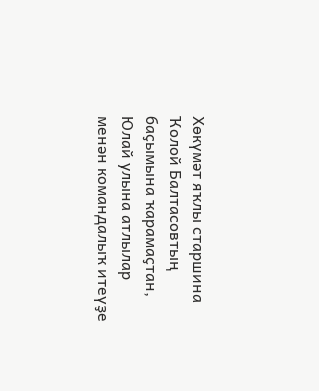Хөкүмәт яҡлы старшина Ҡолой Балтасовтың баҫымына ҡарамаҫтан, Юлай улына атлылар менән командалыҡ итеүҙе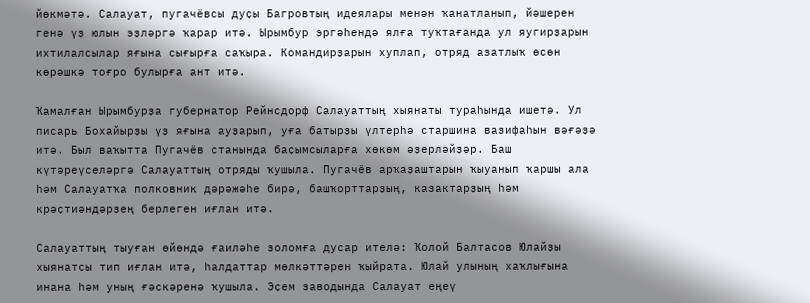йөкмәтә. Салауат, пугачёвсы дуҫы Багровтың идеялары менән ҡанатланып, йәшерен генә үҙ юлын эҙләргә ҡарар итә. Ырымбур эргәһендә ялға туҡтағанда ул яугирҙарын ихтилалсылар яғына сығырға саҡыра. Командирҙарын хуплап, отряд азатлыҡ өсөн көрәшкә тоғро булырға ант итә.

Ҡамалған Ырымбурҙа губернатор Рейнсдорф Салауаттың хыянаты тураһында ишетә. Ул писарь Бохайырҙы үҙ яғына ауҙарып, уға батырҙы үлтерһә старшина вазифаһын вәғәҙә итә. Был ваҡытта Пугачёв станында баҫымсыларға хөкөм әҙерләйҙәр. Баш күтәреүселәргә Салауаттың отряды ҡушыла. Пугачёв арҡаҙаштарын ҡыуанып ҡаршы ала һәм Салауатҡа полковник дәрәжәһе бирә, башҡорттарҙың, казактарҙың һәм крәҫтиәндәрҙең берлеген иғлан итә.

Салауаттың тыуған өйөндә ғаиләһе золомға дусар ителә: Ҡолой Балтасов Юлайҙы хыянатсы тип иғлан итә, һалдаттар мөлкәттәрен ҡыйрата. Юлай улының хаҡлығына инана һәм уның ғәскәренә ҡушыла. Эҫем заводында Салауат еңеү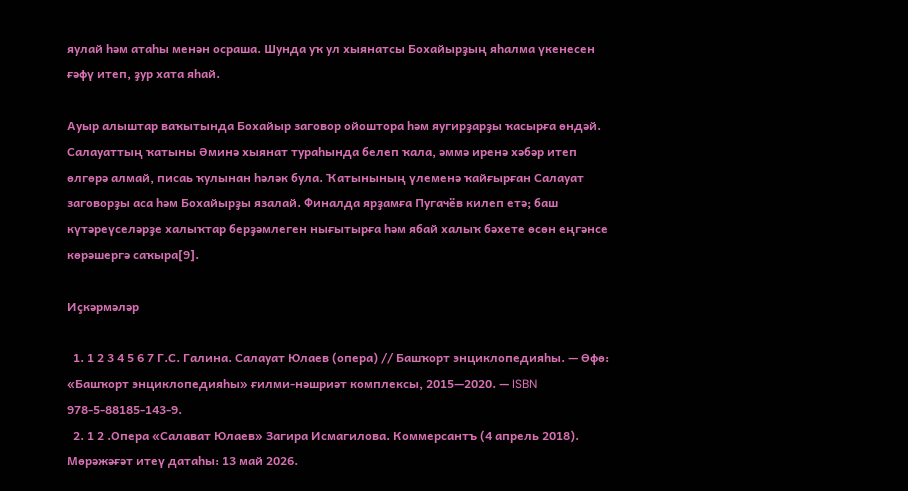яулай һәм атаһы менән осраша. Шунда уҡ ул хыянатсы Бохайырҙың яһалма үкенесен ғәфү итеп, ҙур хата яһай.

Ауыр алыштар ваҡытында Бохайыр заговор ойоштора һәм яугирҙарҙы ҡасырға өндәй. Салауаттың ҡатыны Әминә хыянат тураһында белеп ҡала, әммә иренә хәбәр итеп өлгөрә алмай, писаь ҡулынан һәләк була. Ҡатынының үлеменә ҡайғырған Салауат заговорҙы аса һәм Бохайырҙы язалай. Финалда ярҙамға Пугачёв килеп етә; баш күтәреүселәрҙе халыҡтар берҙәмлеген нығытырға һәм ябай халыҡ бәхете өсөн еңгәнсе көрәшергә саҡыра[9].

Иҫкәрмәләр

  1. 1 2 3 4 5 6 7 Г.С. Галина. Салауат Юлаев (опера) // Башҡорт энциклопедияһы. — Өфө: «Башҡорт энциклопедияһы» ғилми-нәшриәт комплексы, 2015—2020. — ISBN 978-5-88185-143-9.
  2. 1 2 .Опера «Салават Юлаев» Загира Исмагилова. Коммерсантъ (4 апрель 2018). Мөрәжәғәт итеү датаһы: 13 май 2026.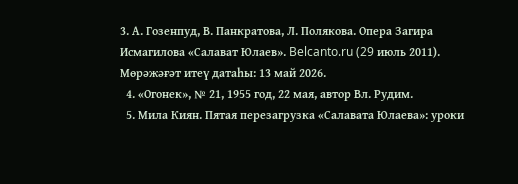3. А. Гозенпуд, В. Панкратова, Л. Полякова. Опера Загира Исмагилова «Салават Юлаев». Belcanto.ru (29 июль 2011). Мөрәжәғәт итеү датаһы: 13 май 2026.
  4. «Огонек», № 21, 1955 год, 22 мая, автор Вл. Рудим.
  5. Мила Киян. Пятая перезагрузка «Салавата Юлаева»: уроки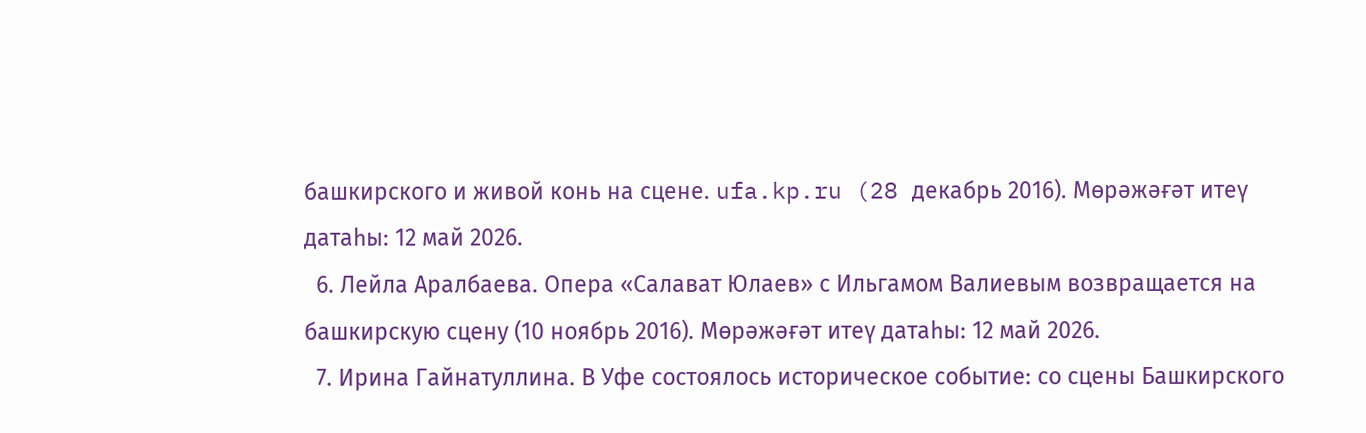башкирского и живой конь на сцене. ufa.kp.ru (28 декабрь 2016). Мөрәжәғәт итеү датаһы: 12 май 2026.
  6. Лейла Аралбаева. Опера «Салават Юлаев» с Ильгамом Валиевым возвращается на башкирскую сцену (10 ноябрь 2016). Мөрәжәғәт итеү датаһы: 12 май 2026.
  7. Ирина Гайнатуллина. В Уфе состоялось историческое событие: со сцены Башкирского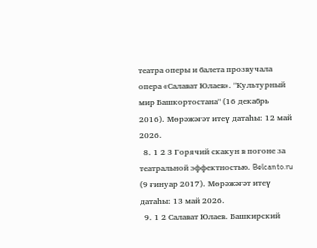театра оперы и балета прозвучала опера «Салават Юлаев». "Культурный мир Башкортостана" (16 декабрь 2016). Мөрәжәғәт итеү датаһы: 12 май 2026.
  8. 1 2 3 Горячий скакун в погоне за театральной эффектностью. Belcanto.ru (9 ғинуар 2017). Мөрәжәғәт итеү датаһы: 13 май 2026.
  9. 1 2 Салават Юлаев. Башкирский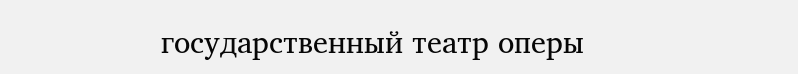государственный театр оперы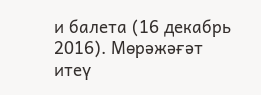и балета (16 декабрь 2016). Мөрәжәғәт итеү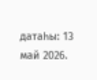датаһы: 13 май 2026.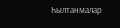Һылтанмалар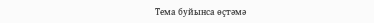Тема буйынса өҫтәмә